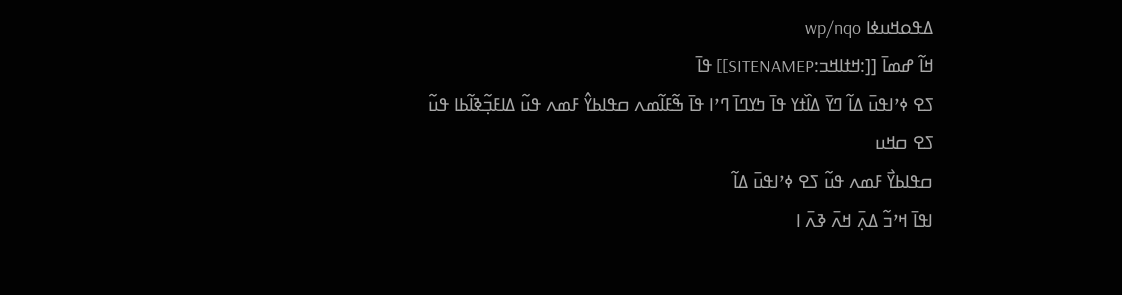ߡߟߋߞߎߦߊ wp/nqo
ߞߊ߬ ߝߘߊ߫ [[:ߞߙߊߞߏ:SITENAMEP]] ߟߊ߫
ߖߐ ߦߴߊߟߎ߫ ߡߊ߬ ߣߌ߫ ߡߊ߰ߙߌ ߟߊ߫ ߤߌߣߊ߫ ߣߴߊ ߟߊ߫ ߒ߬ߓߊ߬ߘߍ ߛߟߊߕߌ߮ ߓߘߍ ߟߎ߬ ߡߊߓߏ߲߬ߢߊ߬ߕߊ ߟߎ߬
ߖߐ ߛߞߎ
ߛߟߊߕߌ߯ ߓߘߍ ߟߎ߬ ߖߐ ߦߴߊߟߎ߫ ߡߊ߬
ߊߟߊ߫ ߞߴߏ߬ ߡߍ߲߫ ߞߍ߫ ߢߍ߫ ߊ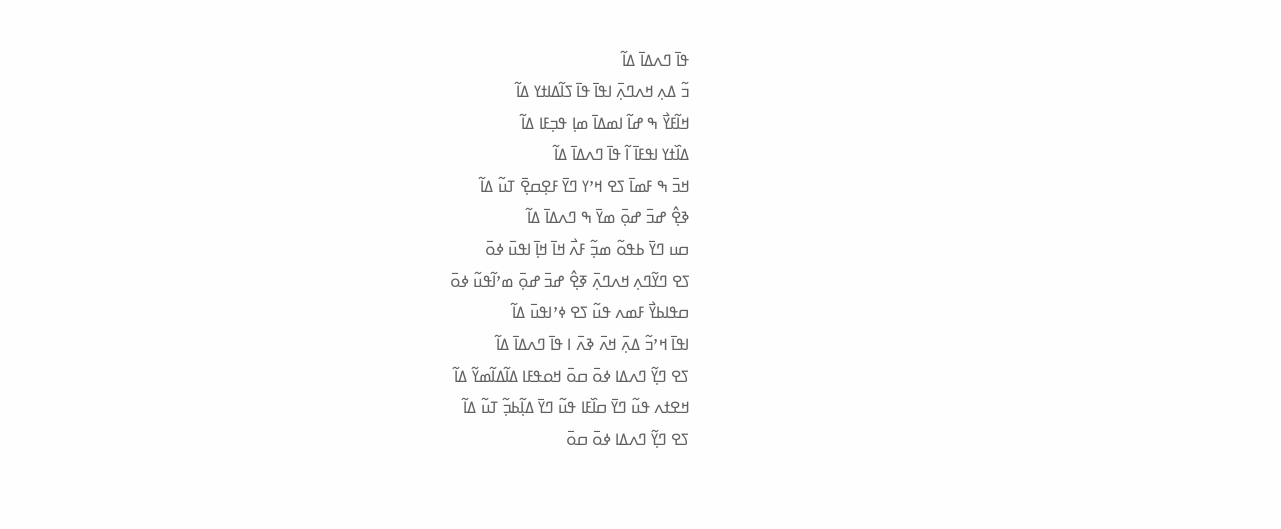ߟߊ߫ ߣߍߡߊ߫ ߡߊ߬
ߏ߬ ߡߍ߲ ߞߍߣߍ߲߫ ߊߟߊ߫ ߟߊ߫ ߖߊ߬ߡߊߙߌ ߡߊ߬
ߞߊ߬ߓߌ߯ ߒ ߝߊ߬ ߊߘߡߊ߫ ߘߊ߲ ߟߏ߲ߓߊ ߡߊ߬
ߡߊ߰ߙߌ ߊߟߓߊ߫ ߊ߬ ߟߊ߫ ߣߍߡߊ߫ ߡߊ߬
ߞߏ߫ ߒ ߓߘߊ߫ ߖߐ ߞߴߌ ߣߌ߫ ߓߐ߲ߛߐ߲߫ ߠߎ߬ ߡߊ߬
ߢߐ߲߮ ߝߏ߫ ߝߋ߲߫ ߘߌ߫ ߒ ߣߍߡߊ߫ ߡߊ߬
ߛߎ ߣߌ߫ ߕߟߋ߬ ߘߏ߲߬ ߓߍ߯ ߞߊ߫ ߞߊ߲߫ ߊߟߎ߫ ߦߋ߫
ߖߐ ߣߌ߬ߣߍ߲ ߞߍߣߍ߲߫ ߧߐ߲߮ ߝߏ߫ ߝߋ߲߫ ߘߴߊ߬ߟߎ߬ ߦߋ߫
ߛߟߊߕߌ߯ ߓߘߍ ߟߎ߬ ߖߐ ߦߴߊߟߎ߫ ߡߊ߬
ߊߟߊ߫ ߞߴߏ߬ ߡߍ߲߫ ߞߍ߫ ߢߍ߫ ߊ ߟߊ߫ ߣߍߡߊ߫ ߡߊ߬
ߖߐ ߣߌ߲߬ ߣߍߡߊ ߦߋ߫ ߛߋ߫ ߞߋߟߓߊ ߡߊ߬ߡߊ߬ߘߌ߬ ߡߊ߬
ߞߐߙߍ ߟߎ߬ ߣߌ߫ ߛߊ߰ߓߊ ߟߎ߬ ߣߌ߫ ߡߊ߲߬ߕߏ߲߬ ߠߎ߬ ߡߊ߬
ߖߐ ߣߌ߲߬ ߣߍߡߊ ߦߋ߫ ߛߋ߫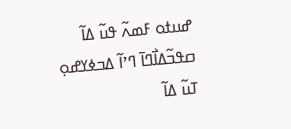ߝߎߙߋ ߓߘߍ߬ ߟߎ߬ ߡߊ߬
ߛߟߏ߬ߡߊ߯ߣߊ߫ ߣߴߊ߬ ߡߏߦߌߝߋ߲ ߠߎ߬ ߡߊ߬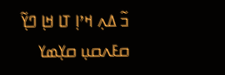ߏ߬ ߡߍ߲ ߞߴߊ߲ ߠߊ ߞߊ߲ ߣߌ߲߬ ߛߓߍߛߎ߲ ߛߌ߲ߘߌ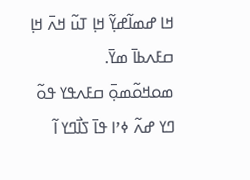ߞߊ ߝߘߊ߬ߝߌ߲߬ ߞߊ߲ ߠߎ߬ ߞߍ߫ ߞߊ߲ ߛߓߍߕߊ߫ ߘߌ߫.
ߘߋߞߋ߬ߘߋ߲߫ ߛߓߍߟߌ ߟߋ߬ ߣߌ ߝߍ߬ ߦߴߊ ߟߊ߫ ߖߊ߯ߣߌ ߊ߬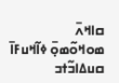ߛߊߞߍ߫
ߘߋߞߋ߬ߘߋ߲߫ ߦߊ߬ߞߎߓߊ߫ ߛߎߡߊߏ߬ߙߏ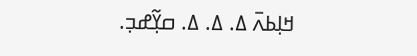ߞߊ߲ߕߍ߫ ߡ. ߡ. ߡ. ߛߌ߲߬ߝߏ߲.